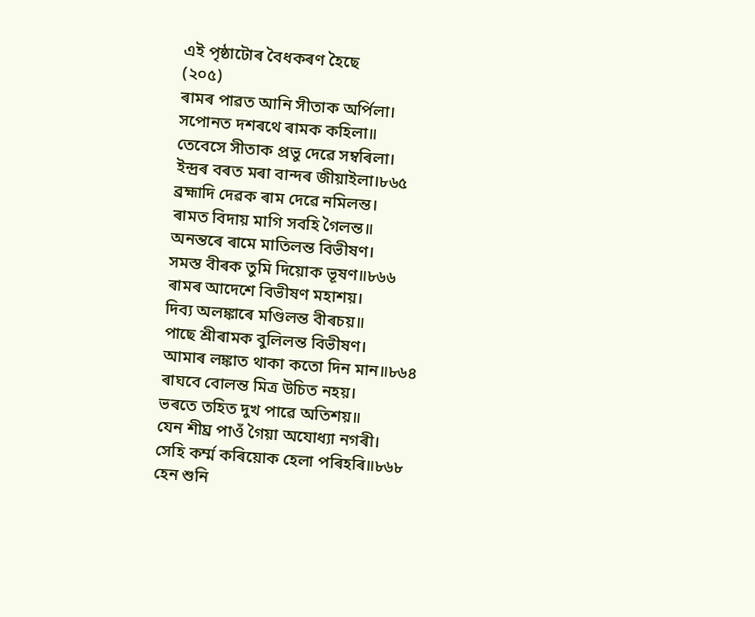এই পৃষ্ঠাটোৰ বৈধকৰণ হৈছে
(২০৫)
ৰামৰ পাৱত আনি সীতাক অৰ্পিলা।
সপোনত দশৰথে ৰামক কহিলা॥
তেবেসে সীতাক প্ৰভু দেৱে সম্বৰিলা।
ইন্দ্ৰৰ বৰত মৰা বান্দৰ জীয়াইলা।৮৬৫
ব্ৰহ্মাদি দেৱক ৰাম দেৱে নমিলন্ত।
ৰামত বিদায় মাগি সবহি গৈলন্ত॥
অনন্তৰে ৰামে মাতিলন্ত বিভীষণ।
সমস্ত বীৰক তুমি দিয়োক ভূষণ॥৮৬৬
ৰামৰ আদেশে বিভীষণ মহাশয়।
দিব্য অলঙ্কাৰে মণ্ডিলন্ত বীৰচয়॥
পাছে শ্ৰীৰামক বুলিলন্ত বিভীষণ।
আমাৰ লঙ্কাত থাকা কতো দিন মান॥৮৬৪
ৰাঘবে বোলন্ত মিত্ৰ উচিত নহয়।
ভৰতে তহিত দুখ পাৱে অতিশয়॥
যেন শীঘ্ৰ পাওঁ গৈয়া অযোধ্যা নগৰী।
সেহি কৰ্ম্ম কৰিয়োক হেলা পৰিহৰি॥৮৬৮
হেন শুনি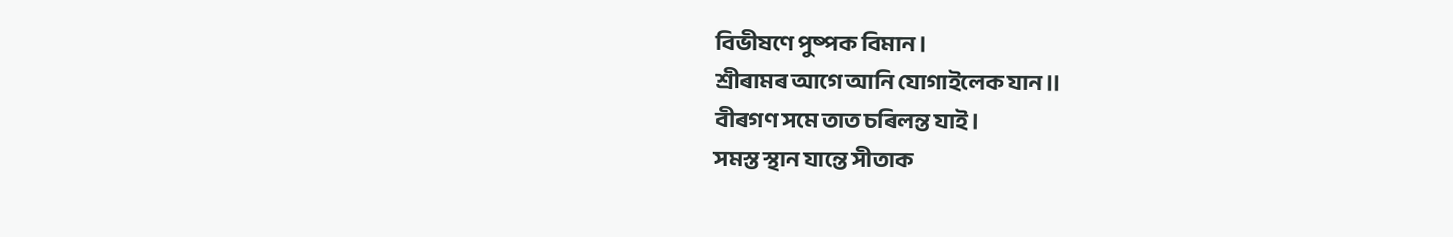বিভীষণে পুষ্পক বিমান।
শ্ৰীৰামৰ আগে আনি যোগাইলেক যান॥
বীৰগণ সমে তাত চৰিলন্ত যাই।
সমস্ত স্থান যান্তে সীতাক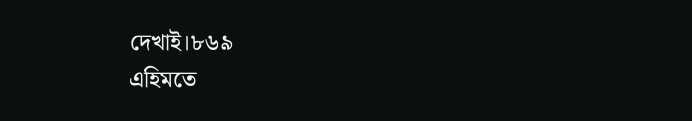দেখাই।৮৬৯
এহিমতে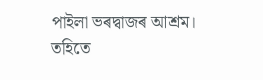পাইলা ভৰদ্বাজৰ আশ্ৰম।
তহিতে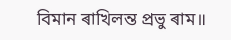বিমান ৰাখিলন্ত প্ৰভু ৰাম॥